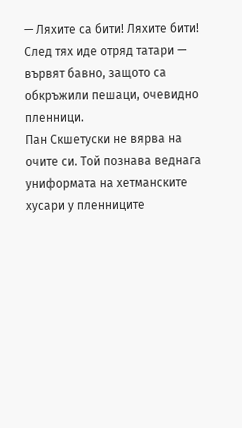— Ляхите са бити! Ляхите бити!
След тях иде отряд татари — вървят бавно, защото са обкръжили пешаци, очевидно пленници.
Пан Скшетуски не вярва на очите си. Той познава веднага униформата на хетманските хусари у пленниците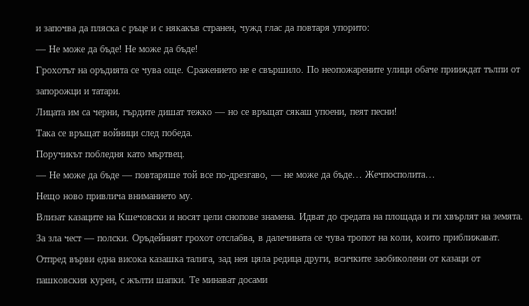и започва да пляска с ръце и с някакъв странен, чужд глас да повтаря упорито:
— Не може да бъде! Не може да бъде!
Грохотът на оръдията се чува още. Сражението не е свършило. По неопожарените улици обаче прииждат тълпи от запорожци и татари.
Лицата им са черни, гърдите дишат тежко — но се връщат сякаш упоени, пеят песни!
Така се връщат войници след победа.
Поручикът побледня като мъртвец.
— Не може да бъде — повтаряше той все по-дрезгаво, — не може да бъде… Жечпосполита…
Нещо ново привлича вниманието му.
Влизат казаците на Кшечовски и носят цели снопове знамена. Идват до средата на площада и ги хвърлят на земята. За зла чест — полски. Оръдейният грохот отслабва, в далечината се чува тропот на коли, които приближават. Отпред върви една висока казашка талига, зад нея цяла редица други, всичките заобиколени от казаци от пашковския курен, с жълти шапки. Те минават досами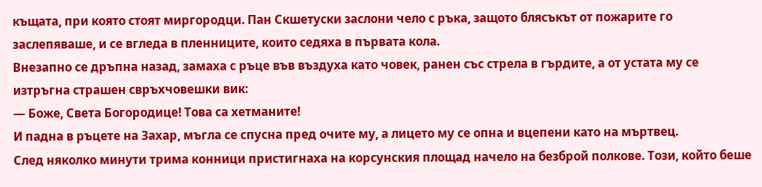къщата, при която стоят миргородци. Пан Скшетуски заслони чело с ръка, защото блясъкът от пожарите го заслепяваше, и се вгледа в пленниците, които седяха в първата кола.
Внезапно се дръпна назад, замаха с ръце във въздуха като човек, ранен със стрела в гърдите, а от устата му се изтръгна страшен свръхчовешки вик:
— Боже, Света Богородице! Това са хетманите!
И падна в ръцете на Захар, мъгла се спусна пред очите му, а лицето му се опна и вцепени като на мъртвец.
След няколко минути трима конници пристигнаха на корсунския площад начело на безброй полкове. Този, който беше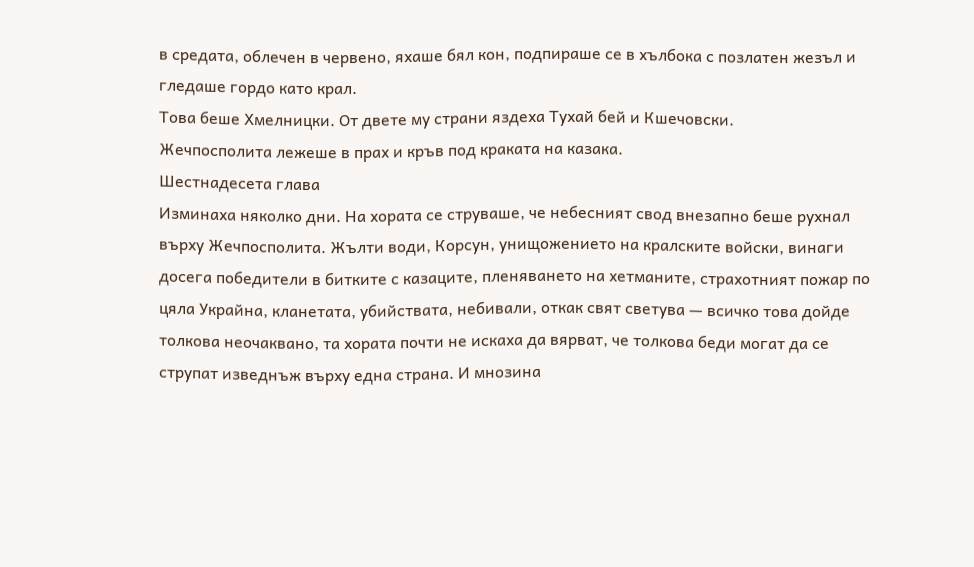в средата, облечен в червено, яхаше бял кон, подпираше се в хълбока с позлатен жезъл и гледаше гордо като крал.
Това беше Хмелницки. От двете му страни яздеха Тухай бей и Кшечовски.
Жечпосполита лежеше в прах и кръв под краката на казака.
Шестнадесета глава
Изминаха няколко дни. На хората се струваше, че небесният свод внезапно беше рухнал върху Жечпосполита. Жълти води, Корсун, унищожението на кралските войски, винаги досега победители в битките с казаците, пленяването на хетманите, страхотният пожар по цяла Украйна, кланетата, убийствата, небивали, откак свят светува — всичко това дойде толкова неочаквано, та хората почти не искаха да вярват, че толкова беди могат да се струпат изведнъж върху една страна. И мнозина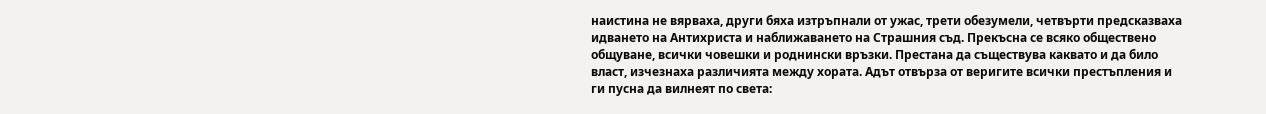наистина не вярваха, други бяха изтръпнали от ужас, трети обезумели, четвърти предсказваха идването на Антихриста и наближаването на Страшния съд. Прекъсна се всяко обществено общуване, всички човешки и роднински връзки. Престана да съществува каквато и да било власт, изчезнаха различията между хората. Адът отвърза от веригите всички престъпления и ги пусна да вилнеят по света: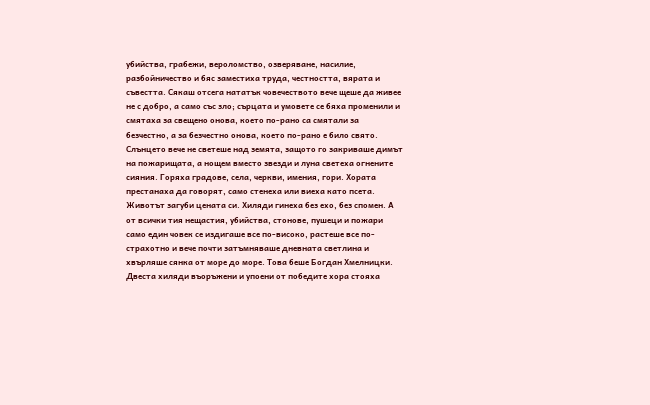убийства, грабежи, вероломство, озверяване, насилие, разбойничество и бяс заместиха труда, честността, вярата и съвестта. Сякаш отсега нататък човечеството вече щеше да живее не с добро, а само със зло; сърцата и умовете се бяха променили и смятаха за свещено онова, което по-рано са смятали за безчестно, а за безчестно онова, което по-рано е било свято. Слънцето вече не светеше над земята, защото го закриваше димът на пожарищата, а нощем вместо звезди и луна светеха огнените сияния. Горяха градове, села, черкви, имения, гори. Хората престанаха да говорят, само стенеха или виеха като псета. Животът загуби цената си. Хиляди гинеха без ехо, без спомен. А от всички тия нещастия, убийства, стонове, пушеци и пожари само един човек се издигаше все по-високо, растеше все по-страхотно и вече почти затъмняваше дневната светлина и хвърляше сянка от море до море. Това беше Богдан Хмелницки.
Двеста хиляди въоръжени и упоени от победите хора стояха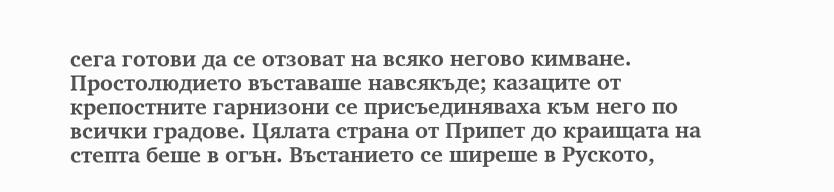сега готови да се отзоват на всяко негово кимване. Простолюдието въставаше навсякъде; казаците от крепостните гарнизони се присъединяваха към него по всички градове. Цялата страна от Припет до краищата на степта беше в огън. Въстанието се ширеше в Руското,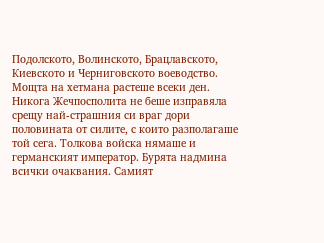Подолското, Волинското, Брацлавското, Киевското и Черниговското воеводство. Мощта на хетмана растеше всеки ден. Никога Жечпосполита не беше изправяла срещу най-страшния си враг дори половината от силите, с които разполагаше той сега. Толкова войска нямаше и германският император. Бурята надмина всички очаквания. Самият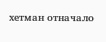хетман отначало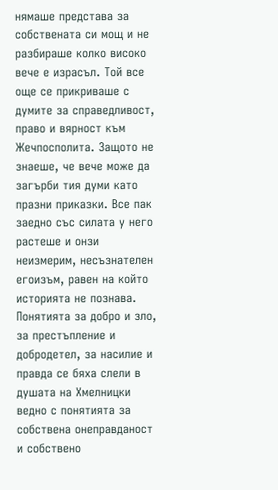нямаше представа за собствената си мощ и не разбираше колко високо вече е израсъл. Той все още се прикриваше с думите за справедливост, право и вярност към Жечпосполита. Защото не знаеше, че вече може да загърби тия думи като празни приказки. Все пак заедно със силата у него растеше и онзи неизмерим, несъзнателен егоизъм, равен на който историята не познава. Понятията за добро и зло, за престъпление и добродетел, за насилие и правда се бяха слели в душата на Хмелницки ведно с понятията за собствена онеправданост и собствено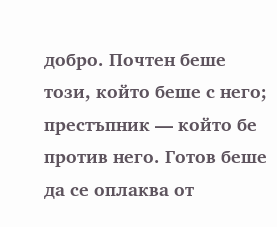добро. Почтен беше този, който беше с него; престъпник — който бе против него. Готов беше да се оплаква от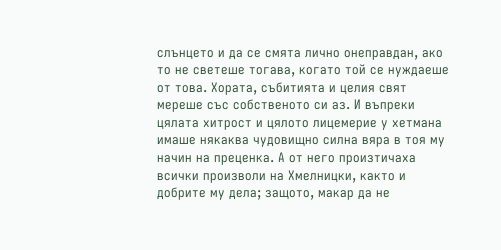слънцето и да се смята лично онеправдан, ако то не светеше тогава, когато той се нуждаеше от това. Хората, събитията и целия свят мереше със собственото си аз. И въпреки цялата хитрост и цялото лицемерие у хетмана имаше някаква чудовищно силна вяра в тоя му начин на преценка. А от него произтичаха всички произволи на Хмелницки, както и добрите му дела; защото, макар да не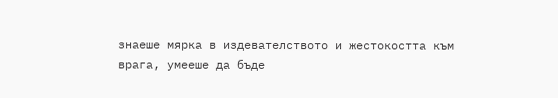знаеше мярка в издевателството и жестокостта към врага, умееше да бъде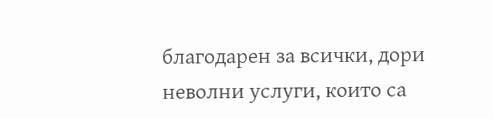благодарен за всички, дори неволни услуги, които са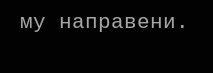му направени.